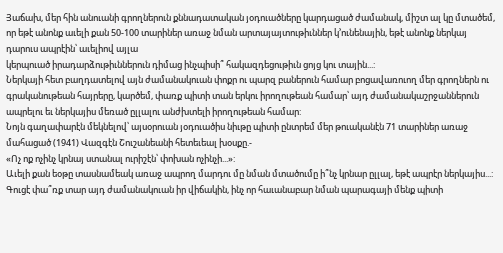Յաճախ, մեր հին անուանի գրողներուն քննադատական յօդուածները կարդացած ժամանակ, միշտ ալ կը մտածեմ, որ եթէ անոնք աւելի քան 50-100 տարիներ առաջ նման արտայայտութիւններ կ՚ունենային, եթէ անոնք ներկայ դարուս ապրէին՝ աւելիով այլա
կերպուած իրադարձութիւններուն դիմաց ինչպիսի՞ հակազդեցութիւն ցոյց կու տային...:
Ներկայի հետ բաղդատելով այն ժամանակուան փոքր ու պարզ բաներուն համար բոցավառուող մեր գրողներն ու գրականութեան հայրերը, կարծեմ, փառք պիտի տան երկու իրողութեան համար՝ այդ ժամանակաշրջաններուն ապրելու եւ ներկայիս մեռած ըլլալու անժխտելի իրողութեան համար:
Նոյն գաղափարէն մեկնելով՝ այսօրուան յօդուածիս նիւթը պիտի ընտրեմ մեր թուականէն 71 տարիներ առաջ մահացած (1941) Վազգէն Շուշանեանի հետեւեալ խօսքը.-
«Ոչ ոք ոչինչ կրնայ ստանալ ուրիշէն՝ փոխան ոչինչի...»:
Աւելի քան եօթը տասնամեակ առաջ ապրող մարդու մը նման մտածումը ի՞նչ կրնար ըլլալ, եթէ ապրէր ներկայիս...:
Գուցէ փա՞ռք տար այդ ժամանակուան իր վիճակին, ինչ որ հաւանաբար նման պարագայի մենք պիտի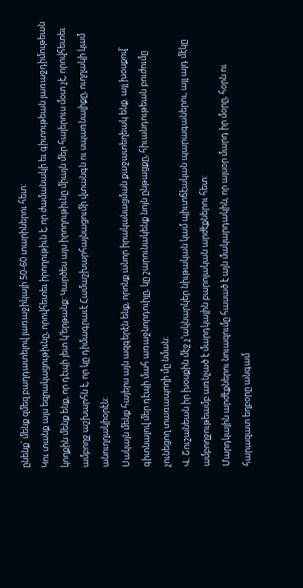ընենք՝ մենք զմեզ բաղդատելով յառաջիկայի 50-60 տարիներու հետ:
Կու տանք այս եզրակացութիւնը, որովհետեւ իրողութիւն է, որ ժամանակի եւ գիտութեան յառաջդիմութեան կողքին մենք ենք, որ դէպի յետ կ՚երթանք: Կարծես այս իրողութիւնը միայն մեր հայերուս մօտ չէ, որովհետեւ ամբողջ աշխարհն է, որ կը դիմագրաւէ Համաշխարհայնացումի վտանգն ու սպառնալիքը, ուղղակի կամ անուղղակիօրէն:
Սակայն մենք հայերս այն ազգերէն ենք, որոնք անոր իրականացման քաջատեղեակ ենք. այլ խօսքով՝ գիտնալով մեր դէպի մահ առաջնորդուիլը, կը շարունակենք նոյն ընթացքը, հիւանդութեան բուժումը չունեցող տառապողի մը նման:
Վ. Շուշանեան իր խօսքին մէջ չ՚ակնարկեր նիւթական կամ պիւտճէական պարագաներու, այլ այդ մէկը ամբողջութեամբ առնչած է մարդկային բարոյական արժէքներու հետ:
Մարդկային արժէքներու նուազումը հասած է այն մակարդակին, որ այսօր մարդ իր մօրը, հօրն ու հարազատ եղբօրը անգամ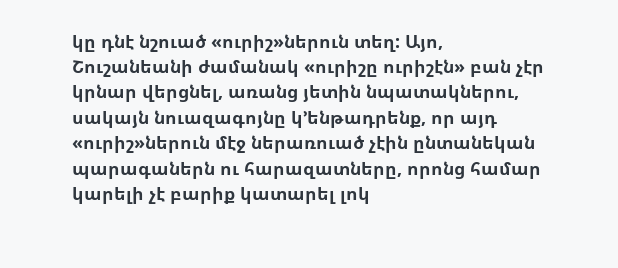կը դնէ նշուած «ուրիշ»ներուն տեղ: Այո, Շուշանեանի ժամանակ «ուրիշը ուրիշէն» բան չէր կրնար վերցնել, առանց յետին նպատակներու, սակայն նուազագոյնը կ՚ենթադրենք, որ այդ «ուրիշ»ներուն մէջ ներառուած չէին ընտանեկան պարագաներն ու հարազատները, որոնց համար կարելի չէ բարիք կատարել լոկ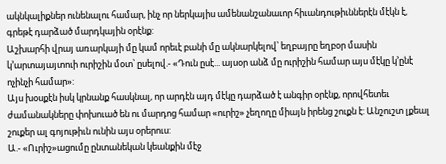ակնկալիքներ ունենալու համար, ինչ որ ներկայիս ամենանշանաւոր հիւանդութիւններէն մէկն է, գրեթէ դարձած մարդկային օրէնք:
Աշխարհի վրայ առարկայի մը կամ որեւէ բանի մը ակնարկելով՝ եղբայրը եղբօր մասին կ՚արտայայտուի ուրիշին մօտ՝ ըսելով.- «Դուն ըսէ... այսօր անձ մը ուրիշին համար այս մէկը կ՚ընէ ոչինչի համար»:
Այս խօսքէն իսկ կրնանք հասկնալ, որ արդէն այդ մէկը դարձած է անգիր օրէնք, որովհետեւ ժամանակները փոխուած են ու մարդոց համար «ուրիշ» չեղողը միայն իրենց շուքն է: Անշուշտ լքեալ շուքեր ալ գոյութիւն ունին այս օրերուս:
Ա.- «Ուրիշ»ացումը ընտանեկան կեանքին մէջ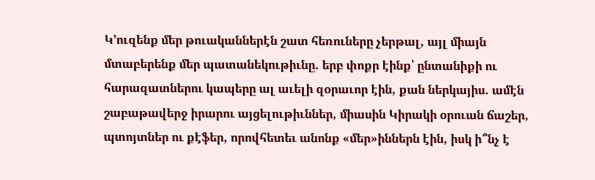Կ՚ուզենք մեր թուականներէն շատ հեռուները չերթալ, այլ միայն մտաբերենք մեր պատանեկութիւնը. երբ փոքր էինք՝ ընտանիքի ու հարազատներու կապերը ալ աւելի զօրաւոր էին, քան ներկայիս. ամէն շաբաթավերջ իրարու այցելութիւններ, միասին Կիրակի օրուան ճաշեր, պտոյտներ ու քէֆեր, որովհետեւ անոնք «մեր»իններն էին, իսկ ի՞նչ է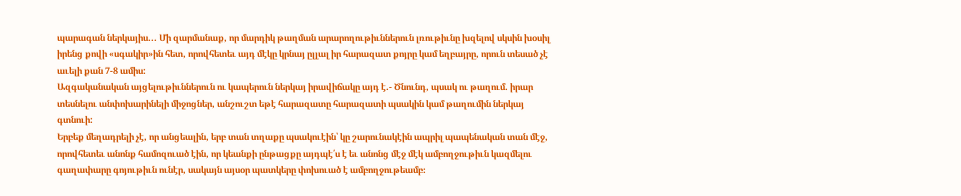պարագան ներկայիս... Մի զարմանաք, որ մարդիկ թաղման արարողութիւններուն լռութիւնը խզելով սկսին խօսիլ իրենց քովի «սգակիր»ին հետ, որովհետեւ այդ մէկը կրնայ ըլլալ իր հարազատ քոյրը կամ եղբայրը, որուն տեսած չէ աւելի քան 7-8 ամիս:
Ազգականական այցելութիւններուն ու կապերուն ներկայ իրավիճակը այդ է.- Ծնունդ, պսակ ու թաղում. իրար տեսնելու անփոխարինելի միջոցներ, անշուշտ եթէ հարազատը հարազատի պսակին կամ թաղումին ներկայ գտնուի:
Երբեք մեղադրելի չէ, որ անցեալին, երբ տան տղաքը պսակուէին՝ կը շարունակէին ապրիլ պապենական տան մէջ, որովհետեւ անոնք համոզուած էին, որ կեանքի ընթացքը այդպէ՛ս է եւ անոնց մէջ մէկ ամբողջութիւն կազմելու գաղափարը գոյութիւն ունէր, սակայն այսօր պատկերը փոխուած է ամբողջութեամբ։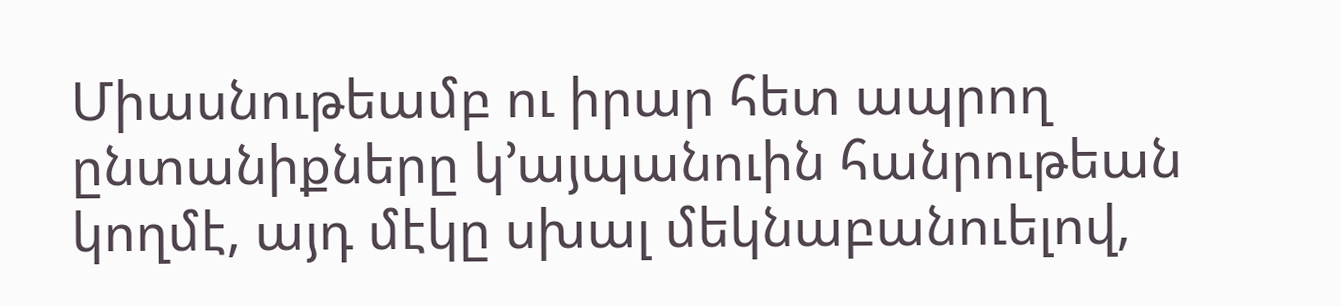Միասնութեամբ ու իրար հետ ապրող ընտանիքները կ՚այպանուին հանրութեան կողմէ, այդ մէկը սխալ մեկնաբանուելով,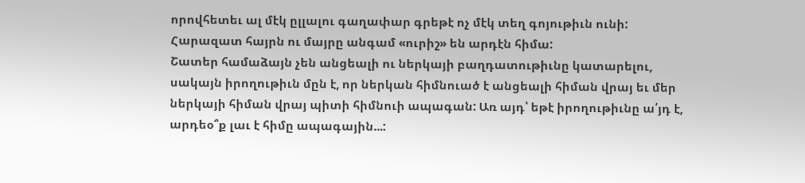որովհետեւ ալ մէկ ըլլալու գաղափար գրեթէ ոչ մէկ տեղ գոյութիւն ունի: Հարազատ հայրն ու մայրը անգամ «ուրիշ» են արդէն հիմա:
Շատեր համաձայն չեն անցեալի ու ներկայի բաղդատութիւնը կատարելու, սակայն իրողութիւն մըն է, որ ներկան հիմնուած է անցեալի հիման վրայ եւ մեր ներկայի հիման վրայ պիտի հիմնուի ապագան: Առ այդ՝ եթէ իրողութիւնը ա՛յդ է, արդեօ՞ք լաւ է հիմը ապագային...: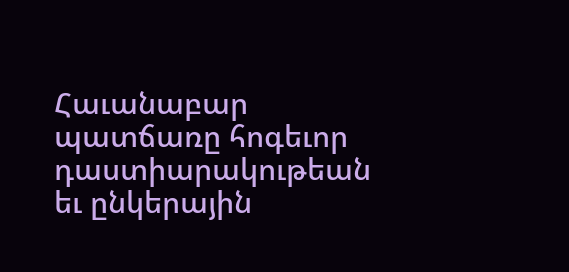Հաւանաբար պատճառը հոգեւոր դաստիարակութեան եւ ընկերային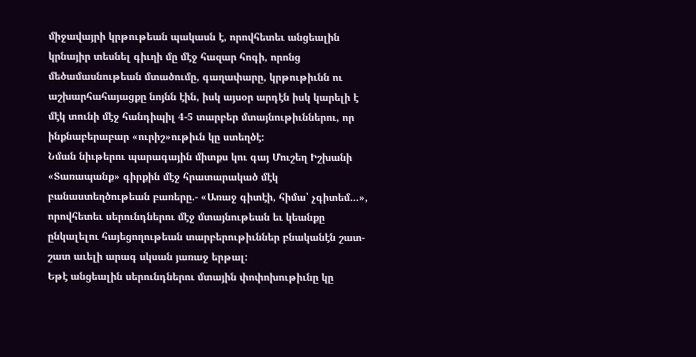միջավայրի կրթութեան պակասն է, որովհետեւ անցեալին կրնայիր տեսնել գիւղի մը մէջ հազար հոգի, որոնց մեծամասնութեան մտածումը, գաղափարը, կրթութիւնն ու աշխարհահայացքը նոյնն էին, իսկ այսօր արդէն իսկ կարելի է մէկ տունի մէջ հանդիպիլ 4-5 տարբեր մտայնութիւններու, որ ինքնաբերաբար «ուրիշ»ութիւն կը ստեղծէ:
Նման նիւթերու պարագային միտքս կու գայ Մուշեղ Իշխանի «Տառապանք» գիրքին մէջ հրատարակած մէկ բանաստեղծութեան բառերը.- «Առաջ գիտէի, հիմա՝ չգիտեմ...», որովհետեւ սերունդներու մէջ մտայնութեան եւ կեանքը ընկալելու հայեցողութեան տարբերութիւններ բնականէն շատ-շատ աւելի արագ սկսան յառաջ երթալ:
Եթէ անցեալին սերունդներու մտային փոփոխութիւնը կը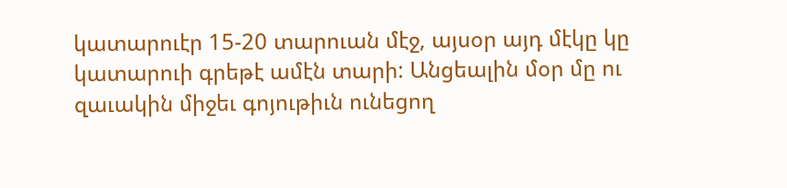կատարուէր 15-20 տարուան մէջ, այսօր այդ մէկը կը կատարուի գրեթէ ամէն տարի: Անցեալին մօր մը ու զաւակին միջեւ գոյութիւն ունեցող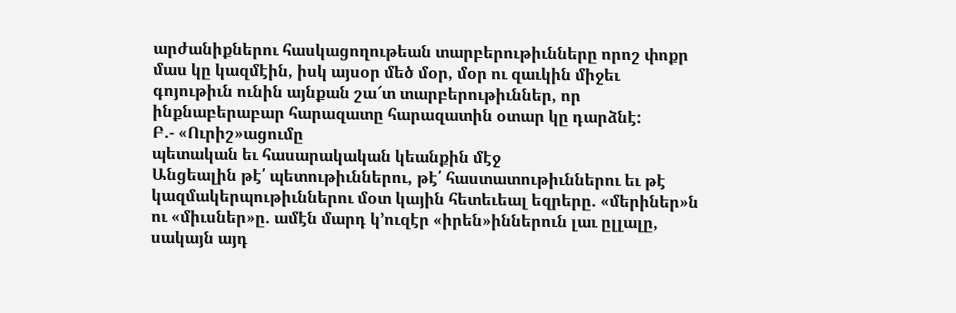արժանիքներու հասկացողութեան տարբերութիւնները որոշ փոքր մաս կը կազմէին, իսկ այսօր մեծ մօր, մօր ու զաւկին միջեւ գոյութիւն ունին այնքան շա՜տ տարբերութիւններ, որ ինքնաբերաբար հարազատը հարազատին օտար կը դարձնէ:
Բ.- «Ուրիշ»ացումը
պետական եւ հասարակական կեանքին մէջ
Անցեալին թէ՛ պետութիւններու, թէ՛ հաստատութիւններու եւ թէ կազմակերպութիւններու մօտ կային հետեւեալ եզրերը. «մերիներ»ն ու «միւսներ»ը. ամէն մարդ կ՚ուզէր «իրեն»իններուն լաւ ըլլալը, սակայն այդ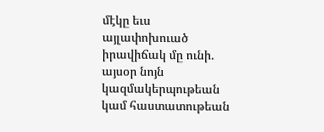մէկը եւս այլափոխուած իրավիճակ մը ունի. այսօր նոյն կազմակերպութեան կամ հաստատութեան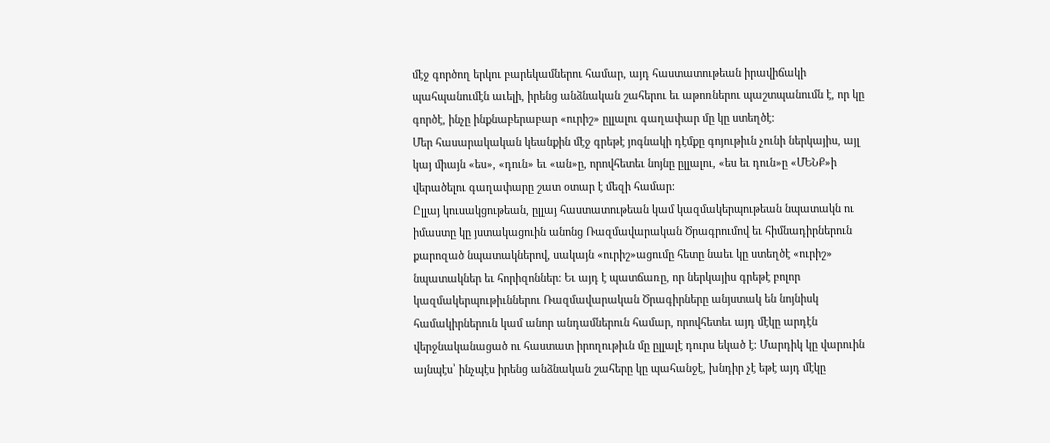մէջ գործող երկու բարեկամներու համար, այդ հաստատութեան իրավիճակի պահպանումէն աւելի, իրենց անձնական շահերու եւ աթոռներու պաշտպանումն է, որ կը գործէ, ինչը ինքնաբերաբար «ուրիշ» ըլլալու գաղափար մը կը ստեղծէ:
Մեր հասարակական կեանքին մէջ գրեթէ յոգնակի դէմքը գոյութիւն չունի ներկայիս, այլ կայ միայն «ես», «դուն» եւ «ան»ը, որովհետեւ նոյնը ըլլալու, «ես եւ դուն»ը «ՄԵՆՔ»ի վերածելու գաղափարը շատ օտար է մեզի համար:
Ըլլայ կուսակցութեան, ըլլայ հաստատութեան կամ կազմակերպութեան նպատակն ու իմաստը կը յստակացուին անոնց Ռազմավարական Ծրագրումով եւ հիմնադիրներուն քարոզած նպատակներով, սակայն «ուրիշ»ացումը հետը նաեւ կը ստեղծէ «ուրիշ» նպատակներ եւ հորիզոններ: Եւ այդ է պատճառը, որ ներկայիս գրեթէ բոլոր կազմակերպութիւններու Ռազմավարական Ծրագիրները անյստակ են նոյնիսկ համակիրներուն կամ անոր անդամներուն համար, որովհետեւ այդ մէկը արդէն վերջնականացած ու հաստատ իրողութիւն մը ըլլալէ դուրս եկած է: Մարդիկ կը վարուին այնպէս՝ ինչպէս իրենց անձնական շահերը կը պահանջէ, խնդիր չէ եթէ այդ մէկը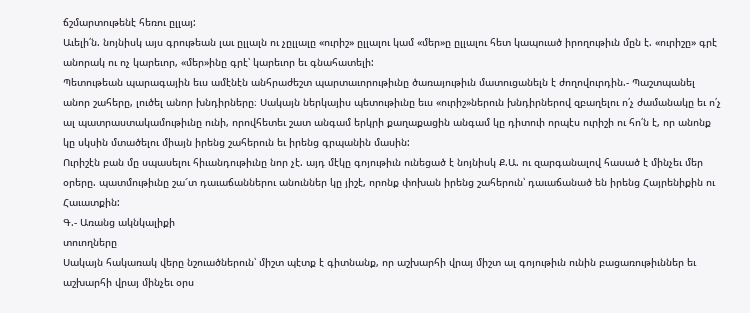ճշմարտութենէ հեռու ըլլայ:
Աւելի՛ն. նոյնիսկ այս գրութեան լաւ ըլլալն ու չըլլալը «ուրիշ» ըլլալու կամ «մեր»ը ըլլալու հետ կապուած իրողութիւն մըն է. «ուրիշը» գրէ անորակ ու ոչ կարեւոր, «մեր»ինը գրէ՝ կարեւոր եւ գնահատելի:
Պետութեան պարագային եւս ամէնէն անհրաժեշտ պարտաւորութիւնը ծառայութիւն մատուցանելն է ժողովուրդին.- Պաշտպանել անոր շահերը, լուծել անոր խնդիրները։ Սակայն ներկայիս պետութիւնը եւս «ուրիշ»ներուն խնդիրներով զբաղելու ո՛չ ժամանակը եւ ո՛չ ալ պատրաստակամութիւնը ունի, որովհետեւ շատ անգամ երկրի քաղաքացին անգամ կը դիտուի որպէս ուրիշի ու հո՛ն է, որ անոնք կը սկսին մտածելու միայն իրենց շահերուն եւ իրենց գրպանին մասին:
Ուրիշէն բան մը սպասելու հիւանդութիւնը նոր չէ. այդ մէկը գոյութիւն ունեցած է նոյնիսկ Ք.Ա. ու զարգանալով հասած է մինչեւ մեր օրերը. պատմութիւնը շա՜տ դաւաճաններու անուններ կը յիշէ, որոնք փոխան իրենց շահերուն՝ դաւաճանած են իրենց Հայրենիքին ու Հաւատքին:
Գ.- Առանց ակնկալիքի
տուողները
Սակայն հակառակ վերը նշուածներուն՝ միշտ պէտք է գիտնանք, որ աշխարհի վրայ միշտ ալ գոյութիւն ունին բացառութիւններ եւ աշխարհի վրայ մինչեւ օրս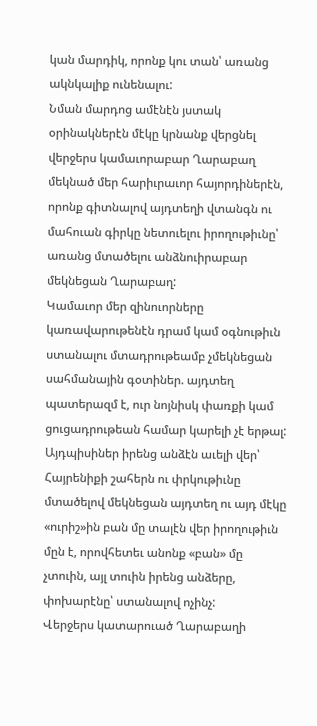կան մարդիկ, որոնք կու տան՝ առանց ակնկալիք ունենալու:
Նման մարդոց ամէնէն յստակ օրինակներէն մէկը կրնանք վերցնել վերջերս կամաւորաբար Ղարաբաղ մեկնած մեր հարիւրաւոր հայորդիներէն, որոնք գիտնալով այդտեղի վտանգն ու մահուան գիրկը նետուելու իրողութիւնը՝ առանց մտածելու անձնուիրաբար մեկնեցան Ղարաբաղ:
Կամաւոր մեր զինուորները կառավարութենէն դրամ կամ օգնութիւն ստանալու մտադրութեամբ չմեկնեցան սահմանային գօտիներ. այդտեղ պատերազմ է, ուր նոյնիսկ փառքի կամ ցուցադրութեան համար կարելի չէ երթալ: Այդպիսիներ իրենց անձէն աւելի վեր՝ Հայրենիքի շահերն ու փրկութիւնը մտածելով մեկնեցան այդտեղ ու այդ մէկը «ուրիշ»ին բան մը տալէն վեր իրողութիւն մըն է, որովհետեւ անոնք «բան» մը չտուին, այլ տուին իրենց անձերը, փոխարէնը՝ ստանալով ոչինչ:
Վերջերս կատարուած Ղարաբաղի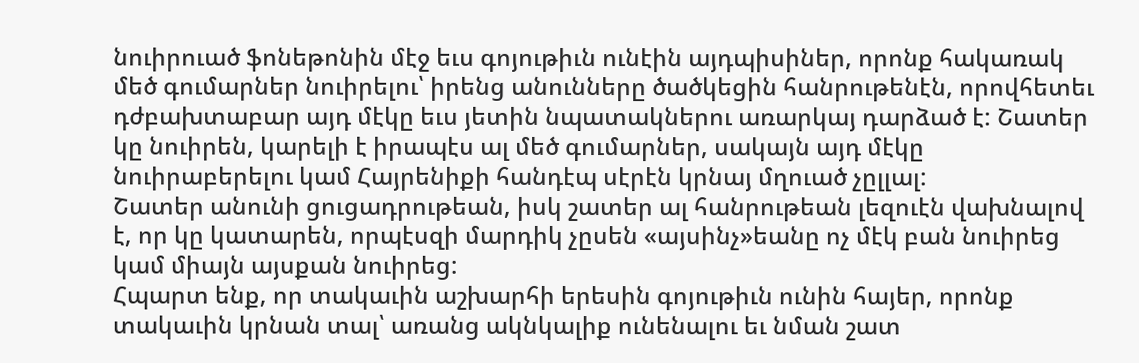նուիրուած ֆոնեթոնին մէջ եւս գոյութիւն ունէին այդպիսիներ, որոնք հակառակ մեծ գումարներ նուիրելու՝ իրենց անունները ծածկեցին հանրութենէն, որովհետեւ դժբախտաբար այդ մէկը եւս յետին նպատակներու առարկայ դարձած է: Շատեր կը նուիրեն, կարելի է իրապէս ալ մեծ գումարներ, սակայն այդ մէկը նուիրաբերելու կամ Հայրենիքի հանդէպ սէրէն կրնայ մղուած չըլլալ:
Շատեր անունի ցուցադրութեան, իսկ շատեր ալ հանրութեան լեզուէն վախնալով է, որ կը կատարեն, որպէսզի մարդիկ չըսեն «այսինչ»եանը ոչ մէկ բան նուիրեց կամ միայն այսքան նուիրեց:
Հպարտ ենք, որ տակաւին աշխարհի երեսին գոյութիւն ունին հայեր, որոնք տակաւին կրնան տալ՝ առանց ակնկալիք ունենալու եւ նման շատ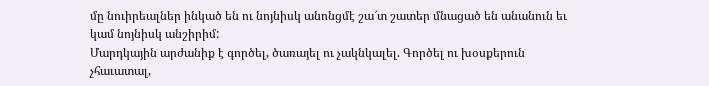մը նուիրեալներ ինկած են ու նոյնիսկ անոնցմէ շա՜տ շատեր մնացած են անանուն եւ կամ նոյնիսկ անշիրիմ:
Մարդկային արժանիք է գործել, ծառայել ու չակնկալել. Գործել ու խօսքերուն չհաւատալ,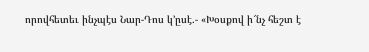որովհետեւ ինչպէս Նար-Դոս կ՚ըսէ.- «Խօսքով ի՜նչ հեշտ է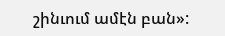շինւում ամէն բան»: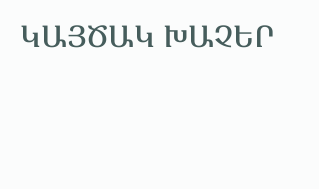ԿԱՅԾԱԿ ԽԱՉԵՐ